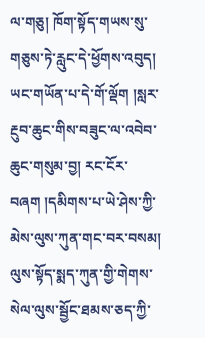ལ་གཅུ། ཁོག་སྟོད་གཡས་སུ་གཅུས་ཏེ་རླུང་དེ་ཕྱོགས་འབུད། ཡང་གཡོན་པ་དེ་གོ་ལྡོག །སླར་རྔུབ་ཆུང་གིས་བཟུང་ལ་འབེབ་ཆུང་གསུམ་བྱ། རང་ངོར་བཞག །དམིགས་པ་ཡེ་ཤེས་ཀྱི་མེས་ལུས་ཀུན་གང་བར་བསམ། ལུས་སྟོད་སྨད་ཀུན་གྱི་གེགས་སེལ་ལུས་སྦྱོང་ཐམས་ཅད་ཀྱི་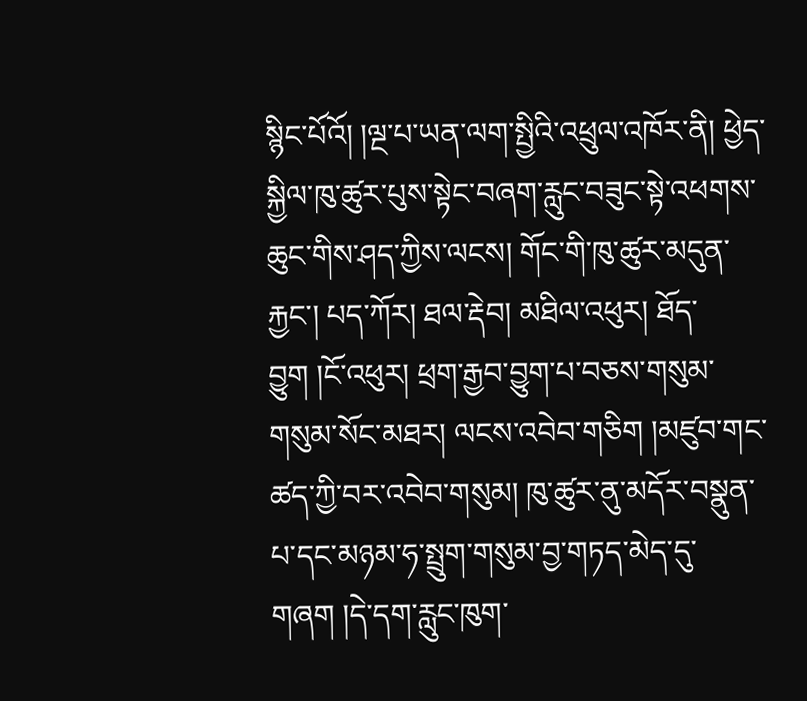སྙིང་པོའོ། །ལྔ་པ་ཡན་ལག་སྤྱིའི་འཕྲུལ་འཁོར་ནི། ཕྱེད་སྐྱིལ་ཁུ་ཚུར་པུས་སྟེང་བཞག་རླུང་བཟུང་སྟེ་འཕགས་ཆུང་གིས་ཤད་ཀྱིས་ལངས། གོང་གི་ཁུ་ཚུར་མདུན་རྐྱང་། པད་ཀོར། ཐལ་རྡེབ། མཐིལ་འཕུར། ཐོད་བྱུག །ངོ་འཕུར། ཕྲག་རྒྱབ་བྱུག་པ་བཅས་གསུམ་གསུམ་སོང་མཐར། ལངས་འབེབ་གཅིག །མཛུབ་གང་ཚད་ཀྱི་བར་འབེབ་གསུམ། ཁུ་ཚུར་ནུ་མདོར་བསྣུན་པ་དང་མཉམ་ཧ་སྤྲུག་གསུམ་བྱ་གཏད་མེད་དུ་གཞག །དེ་དག་རླུང་ཁུག་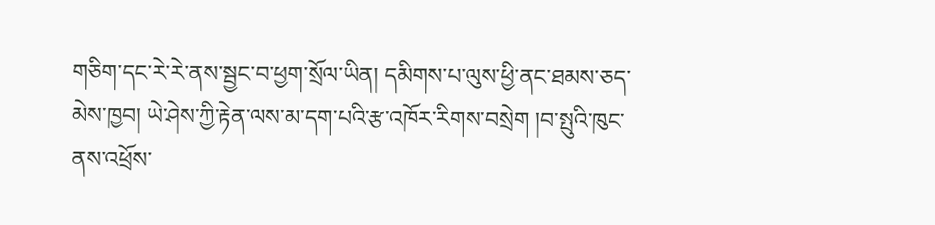གཅིག་དང་རེ་རེ་ནས་སྦྱང་བ་ཕྱག་སྲོལ་ཡིན། དམིགས་པ་ལུས་ཕྱི་ནང་ཐམས་ཅད་མེས་ཁྱབ། ཡེ་ཤེས་ཀྱི་རྟེན་ལས་མ་དག་པའི་རྩ་འཁོར་རིགས་བསྲེག །བ་སྤུའི་ཁུང་ནས་འཕྲོས་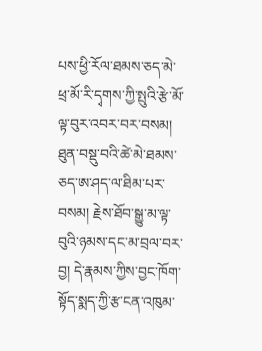པས་ཕྱི་རོལ་ཐམས་ཅད་མེ་ཕྲ་མོ་རི་དྭགས་ཀྱི་སྤུའི་རྩེ་མོ་ལྟ་བུར་འབར་བར་བསམ། ཐུན་བསྡུ་བའི་ཚེ་མེ་ཐམས་ཅད་ཨ་ཤད་ལ་ཐིམ་པར་བསམ། རྗེས་ཐོབ་སྒྱུ་མ་ལྟ་བུའི་ཉམས་དང་མ་བྲལ་བར་བྱ། དེ་རྣམས་ཀྱིས་བྱང་ཁོག་སྟོད་སྨད་ཀྱི་རྩ་ངན་འཁུམ་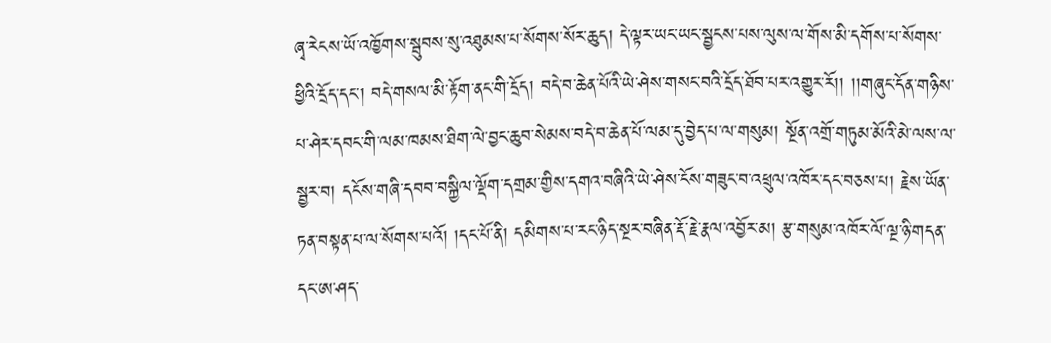ཞྭ་རེངས་ཡོ་འཁྱོགས་སྦུབས་སུ་འཐུམས་པ་སོགས་སོར་ཆུད། དེ་ལྟར་ཡང་ཡང་སྦྱངས་པས་ལུས་ལ་གོས་མི་དགོས་པ་སོགས་ཕྱིའི་དྲོད་དང་། བདེ་གསལ་མི་རྟོག་ནང་གི་དྲོད། བདེ་བ་ཆེན་པོའི་ཡེ་ཤེས་གསང་བའི་དྲོད་ཐོབ་པར་འགྱུར་རོ།། །།གཞུང་དོན་གཉིས་པ་ཤེར་དབང་གི་ལམ་ཁམས་ཐིག་ལེ་བྱང་ཆུབ་སེམས་བདེ་བ་ཆེན་པོ་ལམ་དུ་བྱེད་པ་ལ་གསུམ། སྔོན་འགྲོ་གཏུམ་མོའི་མེ་ལས་ལ་སྦྱར་བ། དངོས་གཞི་དབབ་བསྐྱིལ་ལྡོག་དགྲམ་གྱིས་དགའ་བཞིའི་ཡེ་ཤེས་ངོས་གཟུང་བ་འཕྲུལ་འཁོར་དང་བཅས་པ། རྗེས་ཡོན་ཏན་བསྟན་པ་ལ་སོགས་པའོ། །དང་པོ་ནི། དམིགས་པ་རང་ཉིད་སྔར་བཞིན་རྡོ་རྗེ་རྣལ་འབྱོར་མ། རྩ་གསུམ་འཁོར་ལོ་ལྔ་ཉི་གདན་དང་ཨ་ཤད་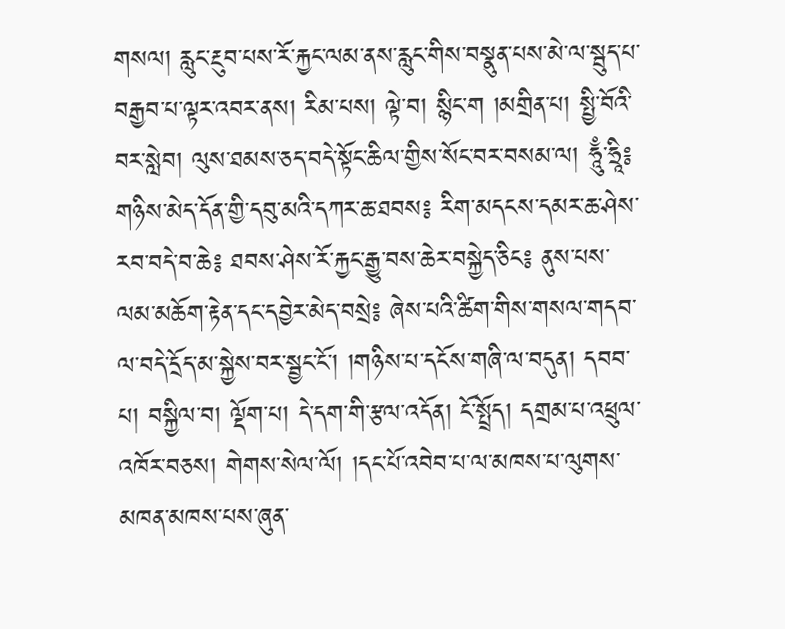གསལ། རླུང་རྔུབ་པས་རོ་རྐྱང་ལམ་ནས་རླུང་གིས་བསྣུན་པས་མེ་ལ་སྦུད་པ་བརྒྱབ་པ་ལྟར་འབར་ནས། རིམ་པས། ལྟེ་བ། སྙིང་ག །མགྲིན་པ། སྤྱི་བོའི་བར་སླེབ། ལུས་ཐམས་ཅད་བདེ་སྟོང་ཆིལ་གྱིས་སོང་བར་བསམ་ལ། ཧཱུྃ་ཧྲཱི༔ གཉིས་མེད་དོན་གྱི་དབུ་མའི་དཀར་ཆ་ཐབས༔ རིག་མདངས་དམར་ཆ་ཤེས་རབ་བདེ་བ་ཆེ༔ ཐབས་ཤེས་རོ་རྐྱང་རྒྱུ་བས་ཆེར་བསྐྱེད་ཅིང༔ ནུས་པས་ལམ་མཆོག་རྟེན་དང་དབྱེར་མེད་བསྲེ༔ ཞེས་པའི་ཚིག་གིས་གསལ་གདབ་ལ་བདེ་དྲོད་མ་སྐྱེས་བར་སྦྱང་ངོ་། །གཉིས་པ་དངོས་གཞི་ལ་བདུན། དབབ་པ། བསྐྱིལ་བ། ལྡོག་པ། དེ་དག་གི་རྩལ་འདོན། ངོ་སྤྲོད། དགྲམ་པ་འཕྲུལ་འཁོར་བཅས། གེགས་སེལ་ལོ། །དང་པོ་འབེབ་པ་ལ་མཁས་པ་ལུགས་མཁན་མཁས་པས་ཞུན་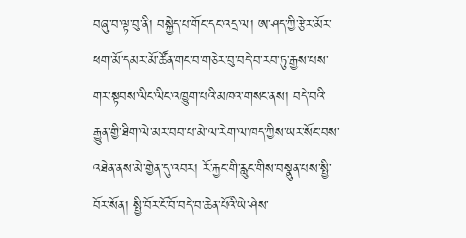བཞུ་བ་ལྟ་བུ་ནི། བསྐྱེད་པ་གོང་དང་འདྲ་ལ། ཨ་ཤད་ཀྱི་རྩེར་མོར་ཕག་མོ་དམར་མོ་ཚོན་གང་བ་གཅེར་བུ་བདེ་བ་རབ་ཏུ་རྒྱས་པས་གར་སྟབས་ལིང་ལིང་འཁྱུག་པའི་མཁའ་གསང་ནས། བདེ་བའི་རྒྱུན་གྱི་ཐིག་ལེ་མར་བབ་པ་མེ་ལ་རེག་ལ་ཁད་ཀྱིས་ཡར་སོང་བས་འཐེན་ནས་མེ་གྱེན་དུ་འབར། རོ་རྐྱང་གི་རླུང་གིས་བསྣུན་པས་སྤྱི་བོར་སོན། སྤྱི་བོར་ངོ་བོ་བདེ་བ་ཆེན་པོའི་ཡེ་ཤེས་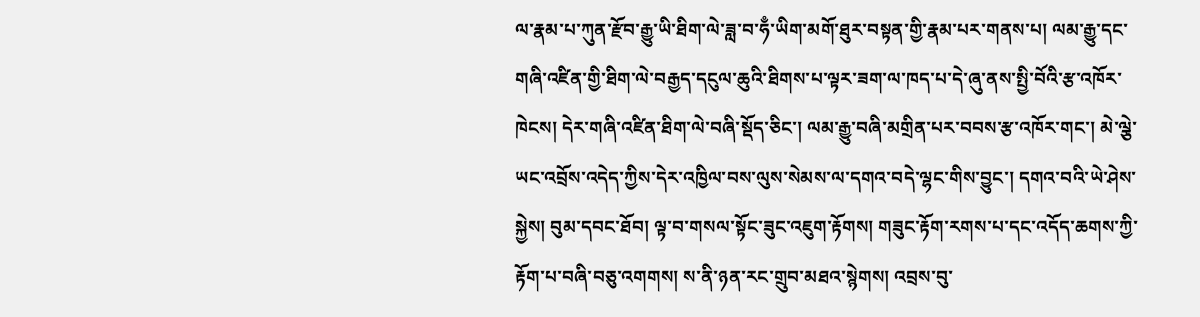ལ་རྣམ་པ་ཀུན་རྫོབ་རྒྱུ་ཡི་ཐིག་ལེ་ཟླ་བ་ཧྃ་ཡིག་མགོ་ཐུར་བསྟན་གྱི་རྣམ་པར་གནས་པ། ལམ་རྒྱུ་དང་གཞི་འཛིན་གྱི་ཐིག་ལེ་བརྒྱད་དངུལ་ཆུའི་ཐིགས་པ་ལྟར་ཟག་ལ་ཁད་པ་དེ་ཞུ་ནས་སྤྱི་བོའི་རྩ་འཁོར་ཁེངས། དེར་གཞི་འཛིན་ཐིག་ལེ་བཞི་སྡོད་ཅིང་། ལམ་རྒྱུ་བཞི་མགྲིན་པར་བབས་རྩ་འཁོར་གང་། མེ་ལྕེ་ཡང་འབྲོས་འདེད་ཀྱིས་དེར་འཁྱིལ་བས་ལུས་སེམས་ལ་དགའ་བདེ་ལྷང་གིས་བྱུང་། དགའ་བའི་ཡེ་ཤེས་སྐྱེས། བུམ་དབང་ཐོབ། ལྟ་བ་གསལ་སྟོང་ཟུང་འཇུག་རྟོགས། གཟུང་རྟོག་རགས་པ་དང་འདོད་ཆགས་ཀྱི་རྟོག་པ་བཞི་བཅུ་འགགས། ས་ནི་ཉན་རང་གྲུབ་མཐའ་སྙེགས། འབྲས་བུ་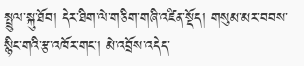སྤྲུལ་སྐུ་ཐོབ། དེར་ཐིག་ལེ་གཅིག་གཞི་འཛིན་སྡོད། གསུམ་མར་བབས་སྙིང་གའི་རྩ་འཁོར་གང་། མེ་འབྲོས་འདེད་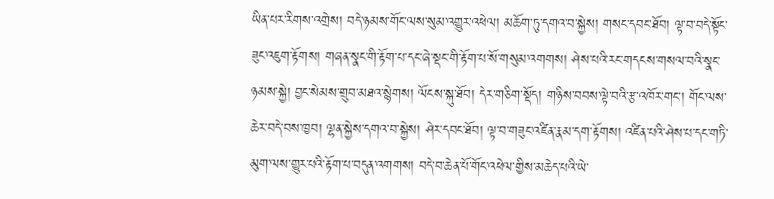ཡིན་པར་རིགས་འགྲེས། བདེ་ཉམས་གོང་ལས་སུམ་འགྱུར་འཕེལ། མཆོག་ཏུ་དགའ་བ་སྐྱེས། གསང་དབང་ཐོབ། ལྟ་བ་བདེ་སྟོང་ཟུང་འཇུག་རྟོགས། གཞན་སྣང་གི་རྟོག་པ་དང་ཞེ་སྡང་གི་རྟོག་པ་སོ་གསུམ་འགགས། ཤེས་པའི་རང་གདངས་གསལ་བའི་སྣང་ཉམས་སྐྱེ། བྱང་སེམས་གྲུབ་མཐའ་སྙེགས། ལོངས་སྐུ་ཐོབ། དེར་གཅིག་སྡོད། གཉིས་བབས་ལྟེ་བའི་རྩ་འཁོར་གང་། གོང་ལས་ཆེར་བདེ་བས་ཁྱབ། ལྷན་སྐྱེས་དགའ་བ་སྐྱེས། ཤེར་དབང་ཐོབ། ལྟ་བ་གཟུང་འཛིན་རྣམ་དག་རྟོགས། འཛིན་པའི་ཤེས་པ་དང་གཏི་མུག་ལས་གྱུར་པའི་རྟོག་པ་བདུན་འགགས། བདེ་བ་ཆེན་པོ་གོང་འཕེལ་གྱིས་མཆེད་པའི་ཡེ་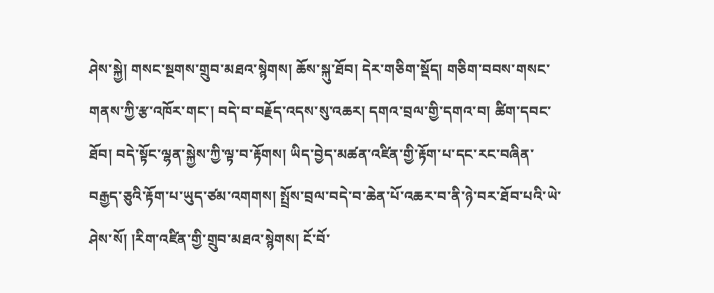ཤེས་སྐྱེ། གསང་སྔགས་གྲུབ་མཐའ་སྙེགས། ཆོས་སྐུ་ཐོབ། དེར་གཅིག་སྡོད། གཅིག་བབས་གསང་གནས་ཀྱི་རྩ་འཁོར་གང་། བདེ་བ་བརྗོད་འདས་སུ་འཆར། དགའ་བྲལ་གྱི་དགའ་བ། ཚིག་དབང་ཐོབ། བདེ་སྟོང་ལྷན་སྐྱེས་ཀྱི་ལྟ་བ་རྟོགས། ཡིད་བྱེད་མཚན་འཛིན་གྱི་རྟོག་པ་དང་རང་བཞིན་བརྒྱད་ཅུའི་རྟོག་པ་ཡུད་ཙམ་འགགས། སྤྲོས་བྲལ་བདེ་བ་ཆེན་པོ་འཆར་བ་ནི་ཉེ་བར་ཐོབ་པའི་ཡེ་ཤེས་སོ། །རིག་འཛིན་གྱི་གྲུབ་མཐའ་སྙེགས། ངོ་བོ་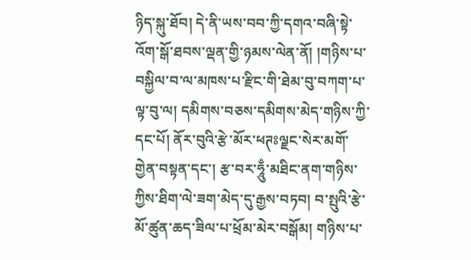ཉིད་སྐུ་ཐོབ། དེ་ནི་ཡས་བབ་ཀྱི་དགའ་བཞི་སྟེ་འོག་སྒོ་ཐབས་ལྡན་གྱི་ཉམས་ལེན་ནོ། །གཉིས་པ་བསྐྱིལ་བ་ལ་མཁས་པ་རྫིང་གི་ཐེམ་བུ་བཀག་པ་ལྟ་བུ་ལ། དམིགས་བཅས་དམིགས་མེད་གཉིས་ཀྱི་དང་པོ། ནོར་བུའི་རྩེ་མོར་ཕཊཿལྗང་སེར་མགོ་གྱེན་བསྟན་དང་། རྩ་བར་ཧཱུྃ་མཐིང་ནག་གཉིས་ཀྱིས་ཐིག་ལེ་ཟག་མེད་དུ་རྒྱས་བཏབ། བ་སྤུའི་རྩེ་མོ་ཚུན་ཆད་ཟིལ་པ་ཕྲོམ་མེར་བསྒོམ། གཉིས་པ་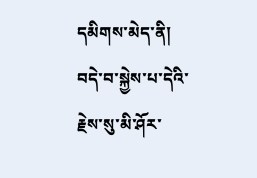དམིགས་མེད་ནི། བདེ་བ་སྐྱེས་པ་དེའི་རྗེས་སུ་མི་ཤོར་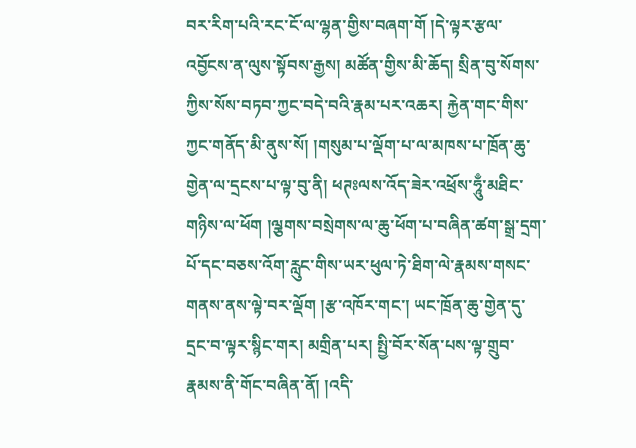བར་རིག་པའི་རང་ངོ་ལ་ལྷན་གྱིས་བཞག་གོ །དེ་ལྟར་རྩལ་འབྱོངས་ན་ལུས་སྟོབས་རྒྱས། མཚོན་གྱིས་མི་ཆོད། སྲིན་བུ་སོགས་ཀྱིས་སོས་བཏབ་ཀྱང་བདེ་བའི་རྣམ་པར་འཆར། རྐྱེན་གང་གིས་ཀྱང་གནོད་མི་ནུས་སོ། །གསུམ་པ་ལྡོག་པ་ལ་མཁས་པ་ཁྲོན་ཆུ་གྱེན་ལ་དྲངས་པ་ལྟ་བུ་ནི། ཕཊཿལས་འོད་ཟེར་འཕྲོས་ཧཱུྃ་མཐིང་གཉིས་ལ་ཕོག །ལྕགས་བསྲེགས་ལ་ཆུ་ཕོག་པ་བཞིན་ཚག་སྒྲ་དྲག་པོ་དང་བཅས་འོག་རླུང་གིས་ཡར་ཕུལ་ཏེ་ཐིག་ལེ་རྣམས་གསང་གནས་ནས་ལྟེ་བར་ལྡོག །རྩ་འཁོར་གང་། ཡང་ཁྲོན་ཆུ་གྱེན་དུ་དྲང་བ་ལྟར་སྙིང་གར། མགྲིན་པར། སྤྱི་བོར་སོན་པས་ལྟ་གྲུབ་རྣམས་ནི་གོང་བཞིན་ནོ། །འདི་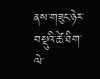ནས་གཟུང་ཉེར་བསྡུའི་ཚེ་ཐིག་ལེ་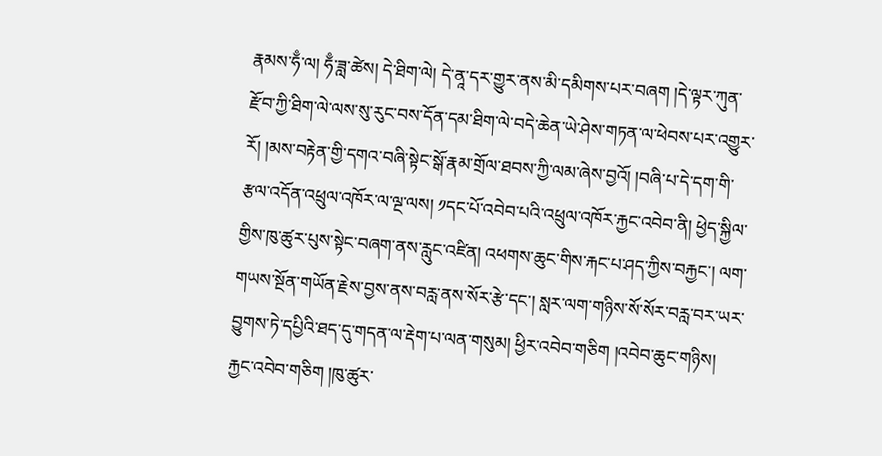རྣམས་ཧྃ་ལ། ཧྃ་ཟླ་ཚེས། དེ་ཐིག་ལེ། དེ་ནཱ་དར་གྱུར་ནས་མི་དམིགས་པར་བཞག །དེ་ལྟར་ཀུན་རྫོབ་ཀྱི་ཐིག་ལེ་ལས་སུ་རུང་བས་དོན་དམ་ཐིག་ལེ་བདེ་ཆེན་ཡེ་ཤེས་གཏན་ལ་ཕེབས་པར་འགྱུར་རོ། །མས་བརྟེན་གྱི་དགའ་བཞི་སྟེང་སྒོ་རྣམ་གྲོལ་ཐབས་ཀྱི་ལམ་ཞེས་བྱའོ། །བཞི་པ་དེ་དག་གི་རྩལ་འདོན་འཕྲུལ་འཁོར་ལ་ལྔ་ལས། ༡དང་པོ་འབེབ་པའི་འཕྲུལ་འཁོར་རྐྱང་འབེབ་ནི། ཕྱེད་སྐྱིལ་གྱིས་ཁུ་ཚུར་པུས་སྟེང་བཞག་ནས་རླུང་འཛིན། འཕགས་ཆུང་གིས་རྐང་པ་ཤད་ཀྱིས་བརྐྱང་། ལག་གཡས་སྔོན་གཡོན་རྗེས་བྱས་ནས་བརླ་ནས་སོར་རྩེ་དང་། སླར་ལག་གཉིས་སོ་སོར་བརླ་བར་ཡར་བྱུགས་ཏེ་དཔྱིའི་ཐད་དུ་གདན་ལ་རྡེག་པ་ལན་གསུམ། ཕྱིར་འབེབ་གཅིག །འབེབ་ཆུང་གཉིས། རྐྱང་འབེབ་གཅིག །ཁུ་ཚུར་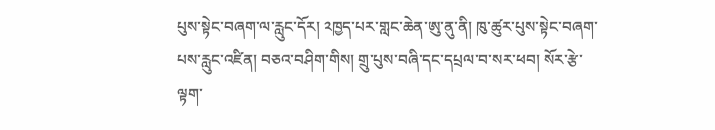པུས་སྟེང་བཞག་ལ་རླུང་དོར། ༢ཁྱད་པར་གླང་ཆེན་ཨུ་ནུ་ནི། ཁུ་ཚུར་པུས་སྟེང་བཞག་པས་རླུང་འཛིན། བཅའ་བཤིག་གིས། གྲུ་པུས་བཞི་དང་དཔྲལ་བ་སར་ཕབ། སོར་རྩེ་ལྟག་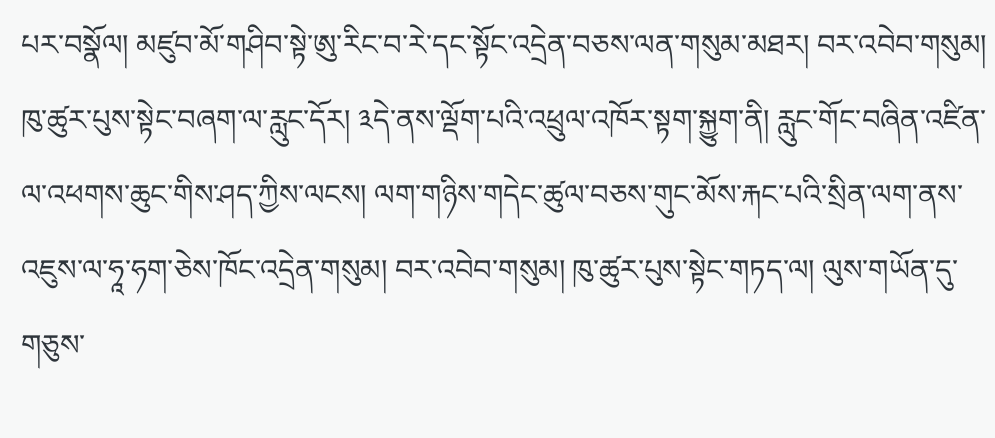པར་བསྣོལ། མཛུབ་མོ་གཤིབ་སྟེ་ཨུ་རིང་བ་རེ་དང་སྟོང་འདྲེན་བཅས་ལན་གསུམ་མཐར། བར་འབེབ་གསུམ། ཁུ་ཚུར་པུས་སྟེང་བཞག་ལ་རླུང་དོར། ༣དེ་ནས་ལྡོག་པའི་འཕྲུལ་འཁོར་སྟག་སྐྱུག་ནི། རླུང་གོང་བཞིན་འཛིན་ལ་འཕགས་ཆུང་གིས་ཤད་ཀྱིས་ལངས། ལག་གཉིས་གདེང་ཚུལ་བཅས་གུང་མོས་རྐང་པའི་སྲིན་ལག་ནས་འཇུས་ལ་ཧཱ་ཧག་ཅེས་ཁོང་འདྲེན་གསུམ། བར་འབེབ་གསུམ། ཁུ་ཚུར་པུས་སྟེང་གཏད་ལ། ལུས་གཡོན་དུ་གཅུས་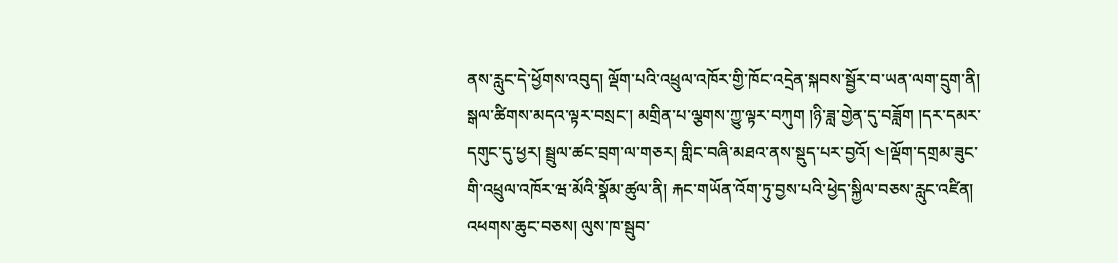ནས་རླུང་དེ་ཕྱོགས་འབུད། ལྡོག་པའི་འཕྲུལ་འཁོར་གྱི་ཁོང་འདྲེན་སྐབས་སྦྱོར་བ་ཡན་ལག་དྲུག་ནི། སྒལ་ཚིགས་མདའ་ལྟར་བསྲང་། མགྲིན་པ་ལྕགས་ཀྱུ་ལྟར་བཀུག །ཉི་ཟླ་གྱེན་དུ་བཟློག །དར་དམར་དགུང་དུ་ཕྱར། སྦྲུལ་ཚང་བྲག་ལ་གཅར། གླིང་བཞི་མཐའ་ནས་སྡུད་པར་བྱའོ། ༤།ལྡོག་དགྲམ་ཟུང་གི་འཕྲུལ་འཁོར་ཝ་མོའི་སྣོམ་ཚུལ་ནི། རྐང་གཡོན་འོག་ཏུ་བྱས་པའི་ཕྱེད་སྐྱིལ་བཅས་རླུང་འཛིན། འཕགས་ཆུང་བཅས། ལུས་ཁ་སྦུབ་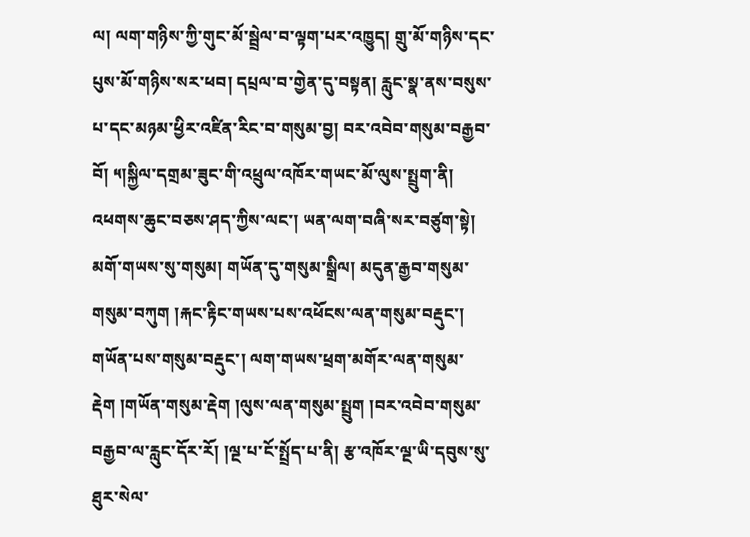ལ། ལག་གཉིས་ཀྱི་གུང་མོ་སྦྲེལ་བ་ལྟག་པར་འཁྱུད། གྲུ་མོ་གཉིས་དང་པུས་མོ་གཉིས་སར་ཕབ། དཔྲལ་བ་གྱེན་དུ་བསྟན། རླུང་སྣ་ནས་བསུས་པ་དང་མཉམ་ཕྱིར་འཛིན་རིང་བ་གསུམ་བྱ། བར་འབེབ་གསུམ་བརྒྱབ་བོ། ༥།སྐྱིལ་དགྲམ་ཟུང་གི་འཕྲུལ་འཁོར་གཡང་མོ་ལུས་སྤྲུག་ནི། འཕགས་ཆུང་བཅས་ཤད་ཀྱིས་ལང་། ཡན་ལག་བཞི་སར་བཙུག་སྟེ། མགོ་གཡས་སུ་གསུམ། གཡོན་དུ་གསུམ་སྒྲིལ། མདུན་རྒྱབ་གསུམ་གསུམ་བཀུག །རྐང་རྟིང་གཡས་པས་འཕོངས་ལན་གསུམ་བརྡུང་། གཡོན་པས་གསུམ་བརྡུང་། ལག་གཡས་ཕྲག་མགོར་ལན་གསུམ་རྡེག །གཡོན་གསུམ་རྡེག །ལུས་ལན་གསུམ་སྤྲུག །བར་འབེབ་གསུམ་བརྒྱབ་ལ་རླུང་དོར་རོ། །ལྔ་པ་ངོ་སྤྲོད་པ་ནི། རྩ་འཁོར་ལྔ་ཡི་དབུས་སུ་ཐུར་སེལ་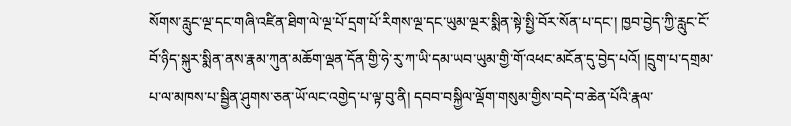སོགས་རླུང་ལྔ་དང་གཞི་འཛིན་ཐིག་ལེ་ལྔ་པོ་དྲག་པོ་རིགས་ལྔ་དང་ཡུམ་ལྔར་སྨིན་སྟེ་སྤྱི་བོར་སོན་པ་དང་། ཁྱབ་བྱེད་ཀྱི་རླུང་ངོ་བོ་ཉིད་སྐུར་སྨིན་ནས་རྣམ་ཀུན་མཆོག་ལྡན་དོན་གྱི་ཧེ་རུ་ཀ་ཡི་དམ་ཡབ་ཡུམ་གྱི་གོ་འཕང་མངོན་དུ་བྱེད་པའོ། །དྲུག་པ་དགྲམ་པ་ལ་མཁས་པ་སྦྱིན་ཤུགས་ཅན་ཡོ་ལང་འགྱེད་པ་ལྟ་བུ་ནི། དབབ་བསྐྱིལ་ལྡོག་གསུམ་གྱིས་བདེ་བ་ཆེན་པོའི་རྣལ་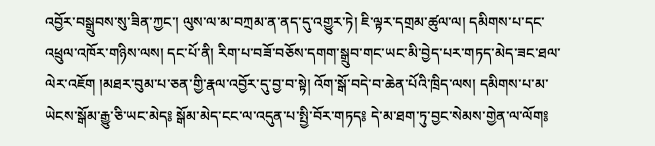འབྱོར་བསྒྲུབས་སུ་ཟིན་ཀྱང་། ལུས་ལ་མ་བཀྲམ་ན་ནད་དུ་འགྱུར་ཏེ། ཇི་ལྟར་དགྲམ་ཚུལ་ལ། དམིགས་པ་དང་འཕྲུལ་འཁོར་གཉིས་ལས། དང་པོ་ནི། རིག་པ་བཟོ་བཅོས་དགག་སྒྲུབ་གང་ཡང་མི་བྱེད་པར་གཏད་མེད་ཟང་ཐལ་ལེར་འཇོག །མཐར་བུམ་པ་ཅན་གྱི་རྣལ་འབྱོར་དུ་བྱ་བ་སྟེ། འོག་སྒོ་བདེ་བ་ཆེན་པོའི་ཁྲིད་ལས། དམིགས་པ་མ་ཡེངས་སྒོམ་རྒྱུ་ཅི་ཡང་མེད༔ སྒོམ་མེད་ངང་ལ་འདུན་པ་སྤྱི་བོར་གཏད༔ དེ་མ་ཐག་ཏུ་བྱང་སེམས་གྱེན་ལ་ལོག༔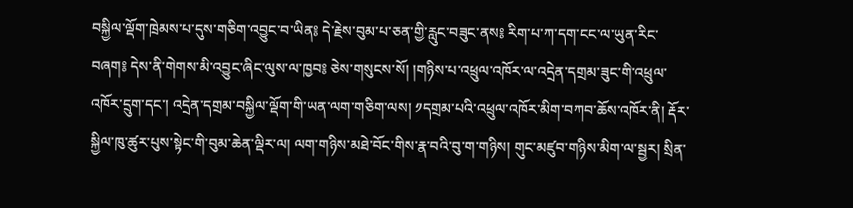བསྐྱིལ་ལྡོག་ཁྲེམས་པ་དུས་གཅིག་འབྱུང་བ་ཡིན༔ དེ་རྗེས་བུམ་པ་ཅན་གྱི་རླུང་བཟུང་ནས༔ རིག་པ་ཀ་དག་ངང་ལ་ཡུན་རིང་བཞག༔ དེས་ནི་གེགས་མི་འབྱུང་ཞིང་ལུས་ལ་ཁྱབ༔ ཅེས་གསུངས་སོ། །གཉིས་པ་འཕྲུལ་འཁོར་ལ་འདྲེན་དགྲམ་ཟུང་གི་འཕྲུལ་འཁོར་དྲུག་དང་། འདྲེན་དགྲམ་བསྐྱིལ་ལྡོག་གི་ཡན་ལག་གཅིག་ལས། ༡དགྲམ་པའི་འཕྲུལ་འཁོར་མིག་བཀབ་ཆོས་འཁོར་ནི། རྡོར་སྐྱིལ་ཁུ་ཚུར་པུས་སྟེང་གི་བུམ་ཆེན་ལྡིར་ལ། ལག་གཉིས་མཐེ་བོང་གིས་རྣ་བའི་བུ་ག་གཉིས། གུང་མཛུབ་གཉིས་མིག་ལ་སྦྱར། སྲིན་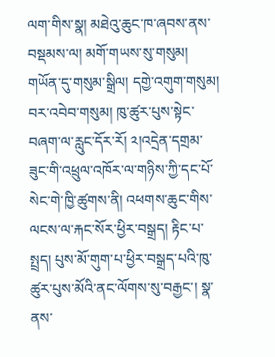ལག་གིས་སྣ། མཐེའུ་ཆུང་ཁ་ཞབས་ནས་བསྡམས་ལ། མགོ་གཡས་སུ་གསུམ། གཡོན་དུ་གསུམ་སྒྲིལ། དགྱེ་འགུག་གསུམ། བར་འབེབ་གསུམ། ཁུ་ཚུར་པུས་སྟེང་བཞག་ལ་རླུང་དོར་རོ། ༢།འདྲེན་དགྲམ་ཟུང་གི་འཕྲུལ་འཁོར་ལ་གཉིས་ཀྱི་དང་པོ་སེང་གེ་ཁྱི་ཚུགས་ནི། འཕགས་ཆུང་གིས་ལངས་ལ་རྐང་སོར་ཕྱིར་བསྒྲད། རྟིང་པ་སྤྲད། པུས་མོ་གུག་པ་ཕྱིར་བསྒྲད་པའི་ཁུ་ཚུར་པུས་མོའི་ནང་ལོགས་སུ་བརྒྱང་། སྣ་ནས་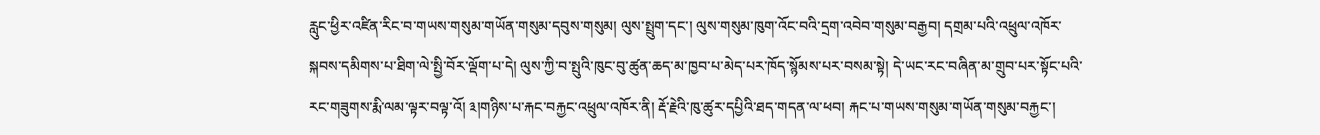རླུང་ཕྱིར་འཛིན་རིང་བ་གཡས་གསུམ་གཡོན་གསུམ་དབུས་གསུམ། ལུས་སྤྲུག་དང་། ལུས་གསུམ་ཁུག་འོང་བའི་དྲག་འབེབ་གསུམ་བརྒྱབ། དགྲམ་པའི་འཕྲུལ་འཁོར་སྐབས་དམིགས་པ་ཐིག་ལེ་སྤྱི་བོར་ལྡོག་པ་དེ། ལུས་ཀྱི་བ་སྤུའི་ཁུང་བུ་ཚུན་ཆད་མ་ཁྱབ་པ་མེད་པར་ཁོད་སྙོམས་པར་བསམ་སྟེ། དེ་ཡང་རང་བཞིན་མ་གྲུབ་པར་སྟོང་པའི་རང་གཟུགས་རྨི་ལམ་ལྟར་བལྟ་འོ། ༣།གཉིས་པ་རྐང་བརྐྱང་འཕྲུལ་འཁོར་ནི། རྡོ་རྗེའི་ཁུ་ཚུར་དཔྱིའི་ཐད་གདན་ལ་ཕབ། རྐང་པ་གཡས་གསུམ་གཡོན་གསུམ་བརྐྱང་།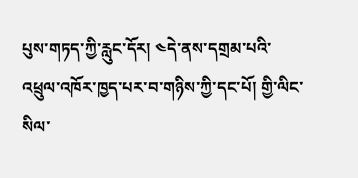པུས་གཏད་ཀྱི་རླུང་དོར། ༤དེ་ནས་དགྲམ་པའི་འཕྲུལ་འཁོར་ཁྱད་པར་བ་གཉིས་ཀྱི་དང་པོ། གྱི་ལིང་སིལ་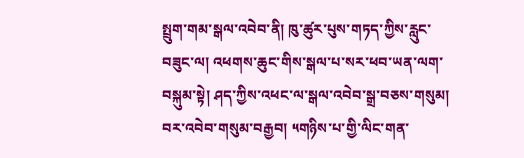སྤྲུག་གམ་སྒལ་འབེབ་ནི། ཁུ་ཚུར་པུས་གཏད་ཀྱིས་རླུང་བཟུང་ལ། འཕགས་ཆུང་གིས་སྒལ་པ་སར་ཕབ་ཡན་ལག་བསྐུམ་སྟེ། ཤད་ཀྱིས་འཕང་ལ་སྒལ་འབེབ་སྒྲ་བཅས་གསུམ། བར་འབེབ་གསུམ་བརྒྱབ། ༥གཉིས་པ་གྱི་ལིང་གན་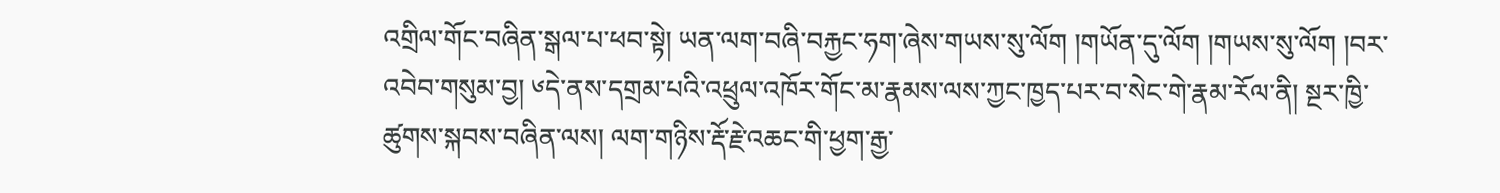འགྲིལ་གོང་བཞིན་སྒལ་པ་ཕབ་སྟེ། ཡན་ལག་བཞི་བརྐྱང་ཧག་ཞེས་གཡས་སུ་ལོག །གཡོན་དུ་ལོག །གཡས་སུ་ལོག །བར་འབེབ་གསུམ་བྱ། ༦དེ་ནས་དགྲམ་པའི་འཕྲུལ་འཁོར་གོང་མ་རྣམས་ལས་ཀྱང་ཁྱད་པར་བ་སེང་གེ་རྣམ་རོལ་ནི། སྔར་ཁྱི་ཚུགས་སྐབས་བཞིན་ལས། ལག་གཉིས་རྡོ་རྗེ་འཆང་གི་ཕྱག་རྒྱ་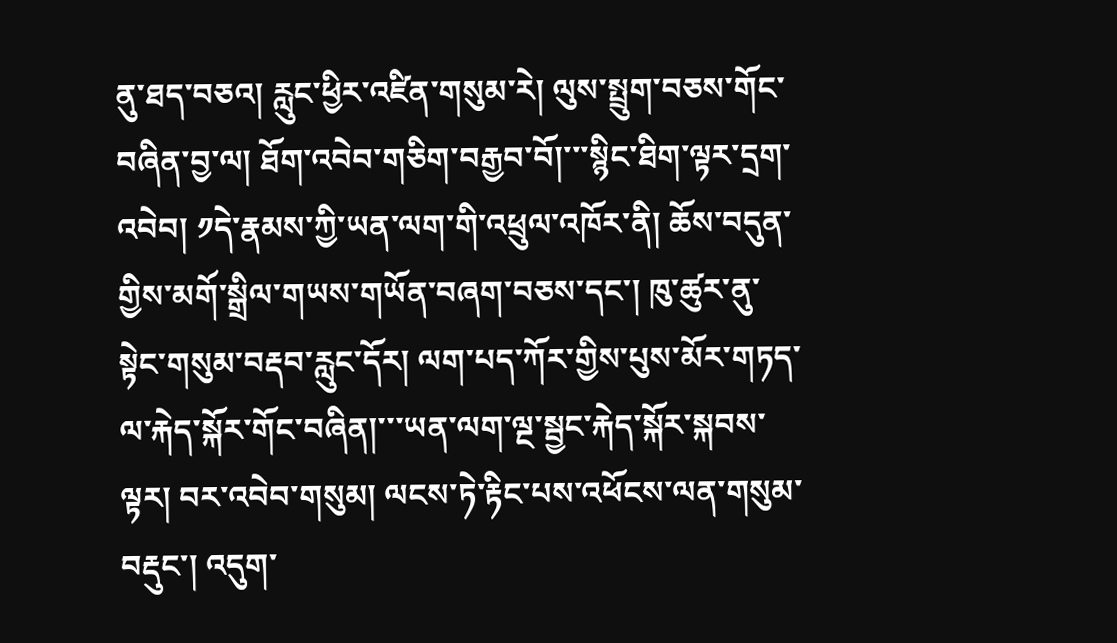ནུ་ཐད་བཅའ། རླུང་ཕྱིར་འཛིན་གསུམ་རེ། ལུས་སྤྲུག་བཅས་གོང་བཞིན་བྱ་ལ། ཐོག་འབེབ་གཅིག་བརྒྱབ་བོ།་་་སྙིང་ཐིག་ལྟར་དྲག་འབེབ། ༡དེ་རྣམས་ཀྱི་ཡན་ལག་གི་འཕྲུལ་འཁོར་ནི། ཆོས་བདུན་གྱིས་མགོ་སྒྲིལ་གཡས་གཡོན་བཞག་བཅས་དང་། ཁུ་ཚུར་ནུ་སྟེང་གསུམ་བརྡབ་རླུང་དོར། ལག་པད་ཀོར་གྱིས་པུས་མོར་གཏད་ལ་རྐེད་སྐོར་གོང་བཞིན།་་་ཡན་ལག་ལྔ་སྦྱང་རྐེད་སྐོར་སྐབས་ལྟར། བར་འབེབ་གསུམ། ལངས་ཏེ་རྟིང་པས་འཕོངས་ལན་གསུམ་བརྡུང་། འདུག་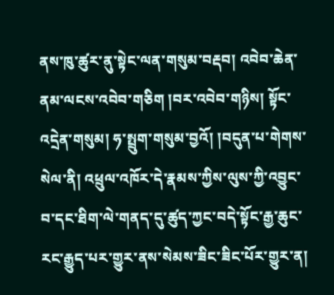ནས་ཁུ་ཚུར་ནུ་སྟེང་ལན་གསུམ་བརྡབ། འབེབ་ཆེན་ནམ་ལངས་འབེབ་གཅིག །བར་འབེབ་གཉིས། སྟོང་འདྲེན་གསུམ། ཧ་སྤྲུག་གསུམ་བྱའོ། །བདུན་པ་གེགས་སེལ་ནི། འཕྲུལ་འཁོར་དེ་རྣམས་ཀྱིས་ལུས་ཀྱི་འབྱུང་བ་དང་ཐིག་ལེ་གནད་དུ་ཚུད་ཀྱང་བདེ་སྟོང་རྒྱ་ཆུང་རང་རྒྱུད་པར་གྱུར་ནས་སེམས་ཟིང་ཟིང་པོར་གྱུར་ན།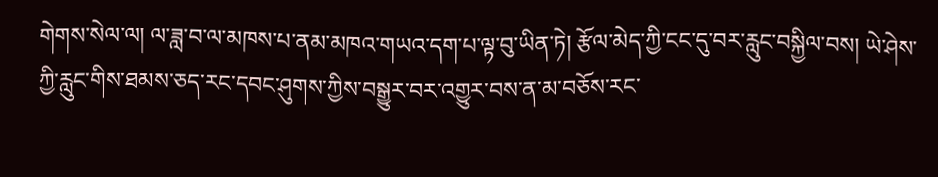གེགས་སེལ་ལ། ལ་ཟླ་བ་ལ་མཁས་པ་ནམ་མཁའ་གཡའ་དག་པ་ལྟ་བུ་ཡིན་ཏེ། རྩོལ་མེད་ཀྱི་ངང་དུ་བར་རླུང་བསྐྱིལ་བས། ཡེ་ཤེས་ཀྱི་རླུང་གིས་ཐམས་ཅད་རང་དབང་ཤུགས་ཀྱིས་བསྒྱུར་བར་འགྱུར་བས་ན་མ་བཅོས་རང་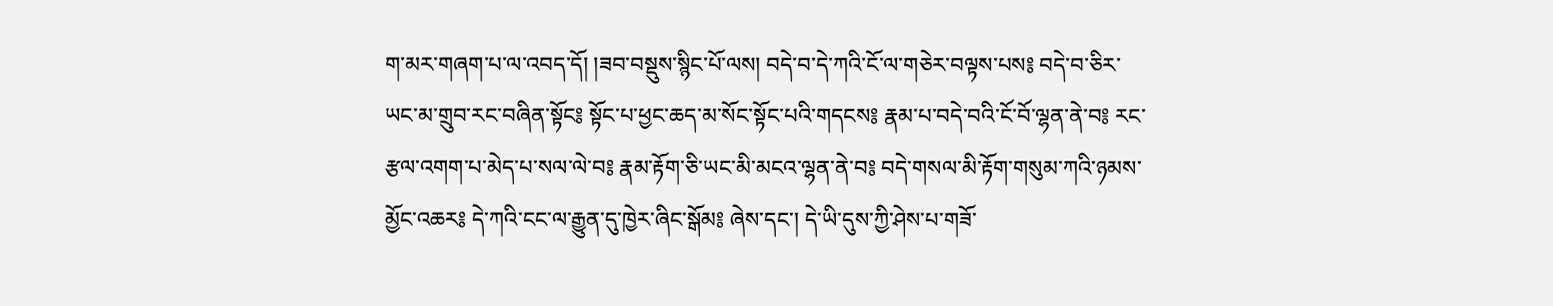ག་མར་གཞག་པ་ལ་འབད་དོ། །ཟབ་བསྡུས་སྙིང་པོ་ལས། བདེ་བ་དེ་ཀའི་ངོ་ལ་གཅེར་བལྟས་པས༔ བདེ་བ་ཅིར་ཡང་མ་གྲུབ་རང་བཞིན་སྟོང༔ སྟོང་པ་ཕྱང་ཆད་མ་སོང་སྟོང་པའི་གདངས༔ རྣམ་པ་བདེ་བའི་ངོ་བོ་ལྷན་ནེ་བ༔ རང་རྩལ་འགག་པ་མེད་པ་སལ་ལེ་བ༔ རྣམ་རྟོག་ཅི་ཡང་མི་མངའ་ལྷན་ནེ་བ༔ བདེ་གསལ་མི་རྟོག་གསུམ་ཀའི་ཉམས་མྱོང་འཆར༔ དེ་ཀའི་ངང་ལ་རྒྱུན་དུ་ཁྱེར་ཞིང་སྒོམ༔ ཞེས་དང་། དེ་ཡི་དུས་ཀྱི་ཤེས་པ་གཟོ་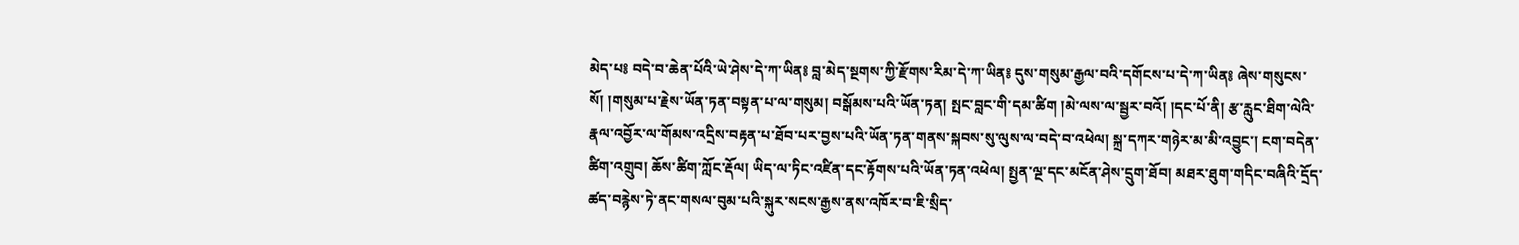མེད་པ༔ བདེ་བ་ཆེན་པོའི་ཡེ་ཤེས་དེ་ཀ་ཡིན༔ བླ་མེད་སྔགས་ཀྱི་རྫོགས་རིམ་དེ་ཀ་ཡིན༔ དུས་གསུམ་རྒྱལ་བའི་དགོངས་པ་དེ་ཀ་ཡིན༔ ཞེས་གསུངས་སོ། །གསུམ་པ་རྗེས་ཡོན་ཏན་བསྟན་པ་ལ་གསུམ། བསྒོམས་པའི་ཡོན་ཏན། སྤང་བླང་གི་དམ་ཚིག །མེ་ལས་ལ་སྦྱར་བའོ། །དང་པོ་ནི། རྩ་རླུང་ཐིག་ལེའི་རྣལ་འབྱོར་ལ་གོམས་འདྲིས་བརྟན་པ་ཐོབ་པར་བྱས་པའི་ཡོན་ཏན་གནས་སྐབས་སུ་ལུས་ལ་བདེ་བ་འཕེལ། སྐྲ་དཀར་གཉེར་མ་མི་འབྱུང་། ངག་བདེན་ཚིག་འགྲུབ། ཆོས་ཚིག་ཀློང་རྡོལ། ཡིད་ལ་ཏིང་འཛིན་དང་རྟོགས་པའི་ཡོན་ཏན་འཕེལ། སྤྱན་ལྔ་དང་མངོན་ཤེས་དྲུག་ཐོབ། མཐར་ཐུག་གདིང་བཞིའི་དྲོད་ཚད་བརྙེས་ཏེ་ནང་གསལ་བུམ་པའི་སྐུར་སངས་རྒྱས་ནས་འཁོར་བ་ཇི་སྲིད་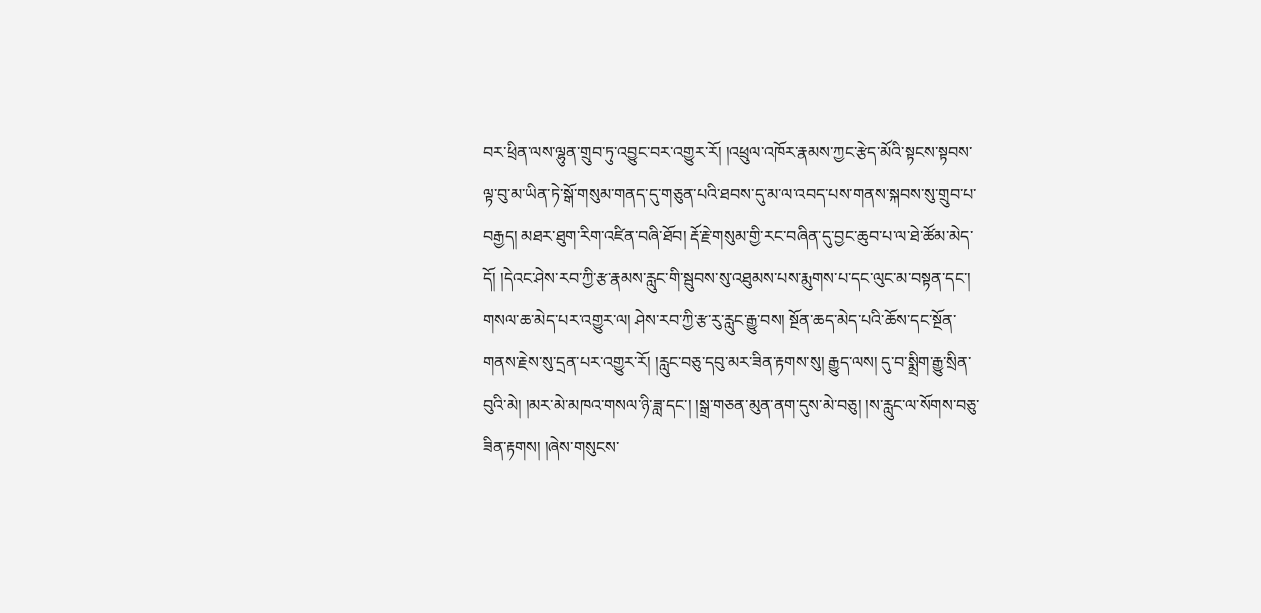བར་ཕྲིན་ལས་ལྷུན་གྲུབ་ཏུ་འབྱུང་བར་འགྱུར་རོ། །འཕྲུལ་འཁོར་རྣམས་ཀྱང་རྩེད་མོའི་སྟངས་སྟབས་ལྟ་བུ་མ་ཡིན་ཏེ་སྒོ་གསུམ་གནད་དུ་གཅུན་པའི་ཐབས་དུ་མ་ལ་འབད་པས་གནས་སྐབས་སུ་གྲུབ་པ་བརྒྱད། མཐར་ཐུག་རིག་འཛིན་བཞི་ཐོབ། རྡོ་རྗེ་གསུམ་གྱི་རང་བཞིན་དུ་བྱང་ཆུབ་པ་ལ་ཐེ་ཚོམ་མེད་དོ། །དེའང་ཤེས་རབ་ཀྱི་རྩ་རྣམས་རླུང་གི་སྦུབས་སུ་འཐུམས་པས་རྨུགས་པ་དང་ལུང་མ་བསྟན་དང་། གསལ་ཆ་མེད་པར་འགྱུར་ལ། ཤེས་རབ་ཀྱི་རྩ་རུ་རླུང་རྒྱུ་བས། སྔོན་ཆད་མེད་པའི་ཆོས་དང་སྔོན་གནས་རྗེས་སུ་དྲན་པར་འགྱུར་རོ། །རླུང་བཅུ་དབུ་མར་ཟིན་རྟགས་སུ། རྒྱུད་ལས། དུ་བ་སྨྲིག་རྒྱུ་སྲིན་བུའི་མེ། །མར་མེ་མཁའ་གསལ་ཉི་ཟླ་དང་། །སྒྲ་གཅན་མུན་ནག་དུས་མེ་བཅུ། །ས་རླུང་ལ་སོགས་བཅུ་ཟིན་རྟགས། །ཞེས་གསུངས་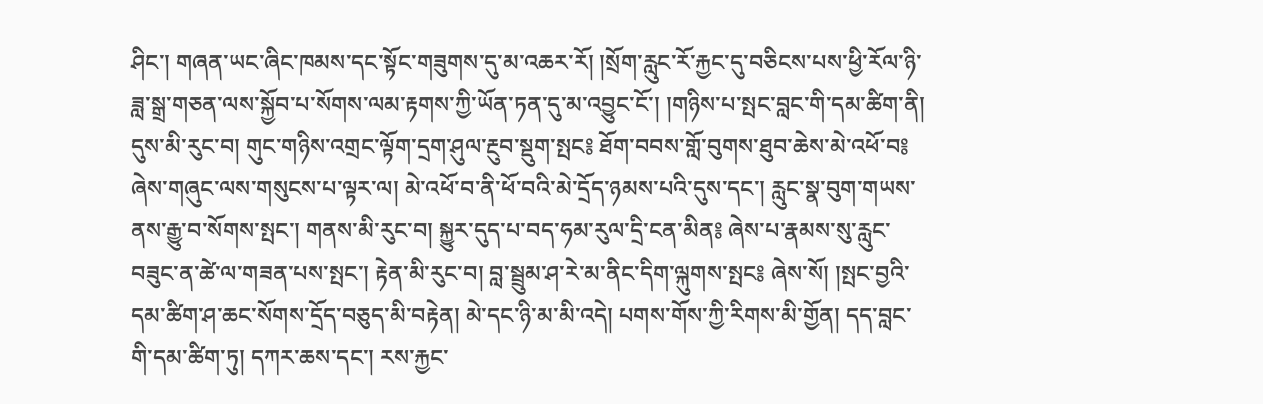ཤིང་། གཞན་ཡང་ཞིང་ཁམས་དང་སྟོང་གཟུགས་དུ་མ་འཆར་རོ། །སྲོག་རླུང་རོ་རྐྱང་དུ་བཅིངས་པས་ཕྱི་རོལ་ཉི་ཟླ་སྒྲ་གཅན་ལས་སྐྱོབ་པ་སོགས་ལམ་རྟགས་ཀྱི་ཡོན་ཏན་དུ་མ་འབྱུང་ངོ་། །གཉིས་པ་སྤང་བླང་གི་དམ་ཚིག་ནི། དུས་མི་རུང་བ། གུང་གཉིས་འགྲང་ལྟོག་དྲག་ཤུལ་རྔུབ་སྡུག་སྤང༔ ཐོག་བབས་གློ་བུགས་ཐུབ་ཆེས་མེ་འཕོ་བ༔ ཞེས་གཞུང་ལས་གསུངས་པ་ལྟར་ལ། མེ་འཕོ་བ་ནི་ཕོ་བའི་མེ་དྲོད་ཉམས་པའི་དུས་དང་། རླུང་སྣ་བུག་གཡས་ནས་རྒྱུ་བ་སོགས་སྤང་། གནས་མི་རུང་བ། སྐྱུར་དུད་པ་བད་ཧམ་རུལ་དྲི་ངན་མིན༔ ཞེས་པ་རྣམས་སུ་རླུང་བཟུང་ན་ཚེ་ལ་གཟན་པས་སྤང་། རྟེན་མི་རུང་བ། བླ་སྦྲུམ་ཤ་རེ་མ་ནིང་དིག་ལྐུགས་སྤང༔ ཞེས་སོ། །སྤང་བྱའི་དམ་ཚིག་ཤ་ཆང་སོགས་དྲོད་བཅུད་མི་བརྟེན། མེ་དང་ཉི་མ་མི་འདེ། པགས་གོས་ཀྱི་རིགས་མི་གྱོན། དད་བླང་གི་དམ་ཚིག་ཏུ། དཀར་ཆས་དང་། རས་རྐྱང་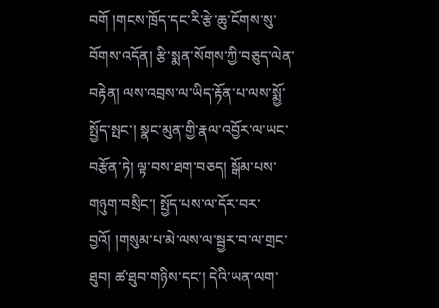བགོ །གངས་ཁྲོད་དང་རི་རྩེ་ཆུ་ངོགས་སུ་བོགས་འདོན། རྩི་སྨན་སོགས་ཀྱི་བཅུད་ལེན་བརྟེན། ལས་འབྲས་ལ་ཡིད་རྟོན་པ་ལས་སྨྱོ་སྤྱོད་སྤང་། སྣང་མུན་གྱི་རྣལ་འབྱོར་ལ་ཡང་བརྩོན་ཏེ། ལྟ་བས་ཐག་བཅད། སྒོམ་པས་གཉུག་བསྲིང་། སྤྱོད་པས་ལ་དོར་བར་བྱའོ། །གསུམ་པ་མེ་ལས་ལ་སྦྱར་བ་ལ་གྲང་ཐུབ། ཚ་ཐུབ་གཉིས་དང་། དེའི་ཡན་ལག་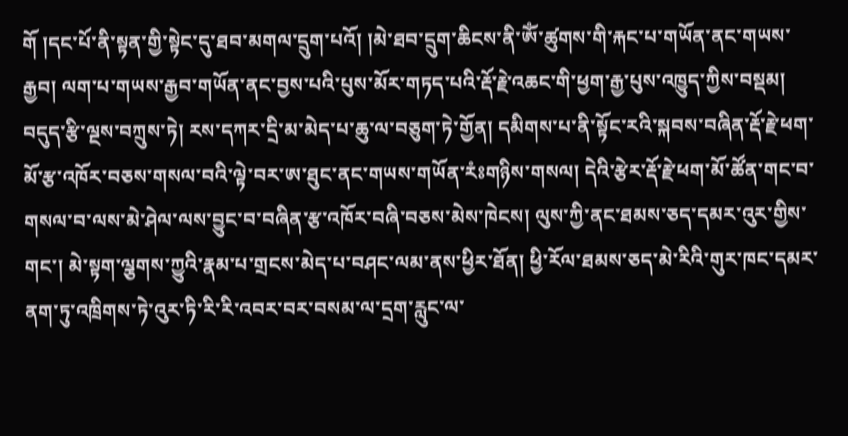གོ །དང་པོ་ནི་སྟན་གྱི་སྟེང་དུ་ཐབ་མགལ་དྲུག་པའོ། །མེ་ཐབ་དྲུག་ཆིངས་ནི་ཨོཾ་ཚུགས་གི་རྐང་པ་གཡོན་ནང་གཡས་རྒྱབ། ལག་པ་གཡས་རྒྱབ་གཡོན་ནང་བྱས་པའི་པུས་མོར་གཏད་པའི་རྡོ་རྗེ་འཆང་གི་ཕྱག་རྒྱ་པུས་འཁྱུད་ཀྱིས་བསྡམ། བདུད་རྩི་ལྔས་བཀྲུས་ཏེ། རས་དཀར་དྲི་མ་མེད་པ་ཆུ་ལ་བཅུག་ཏེ་གྱོན། དམིགས་པ་ནི་སྟོང་རའི་སྐབས་བཞིན་རྡོ་རྗེ་ཕག་མོ་རྩ་འཁོར་བཅས་གསལ་བའི་ལྟེ་བར་ཨ་ཐུང་ནང་གཡས་གཡོན་རཾཿགཉིས་གསལ། དེའི་རྩེར་རྡོ་རྗེ་ཕག་མོ་ཚོན་གང་བ་གསལ་བ་ལས་མེ་ཤེལ་ལས་བྱུང་བ་བཞིན་རྩ་འཁོར་བཞི་བཅས་མེས་ཁེངས། ལུས་ཀྱི་ནང་ཐམས་ཅད་དམར་འུར་གྱིས་གང་། མེ་སྟག་ལྕགས་ཀྱུའི་རྣམ་པ་གྲངས་མེད་པ་བཤང་ལམ་ནས་ཕྱིར་ཐོན། ཕྱི་རོལ་ཐམས་ཅད་མེ་རིའི་གུར་ཁང་དམར་ནག་ཏུ་འཁྲིགས་ཏེ་འུར་ཏི་རི་རི་འབར་བར་བསམ་ལ་དྲག་རླུང་ལ་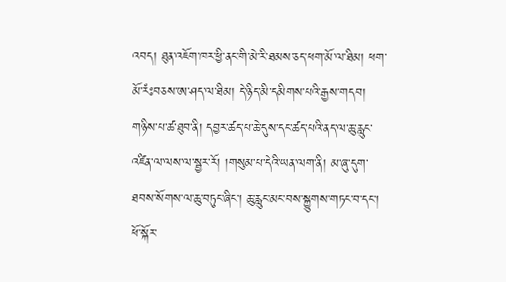འབད། ཐུན་འཇོག་ཁར་ཕྱི་ནང་གི་མེ་རི་ཐམས་ཅད་ཕག་མོ་ལ་ཐིམ། ཕག་མོ་རཾཿབཅས་ཨ་ཤད་ལ་ཐིམ། དེ་ཉིད་མི་དམིགས་པའི་རྒྱས་གདབ། གཉིས་པ་ཚ་ཐུབ་ནི། དབྱར་ཚད་པ་ཆེ་དུས་དང་ཚད་པའི་ནད་ལ་ཆུ་རླུང་འཛིན་ལ་ལས་ལ་སྦྱར་རོ། །གསུམ་པ་དེའི་ཡན་ལག་ནི། མ་ཞུ་དུག་ཐབས་སོགས་ལ་ཆུ་བཏུང་ཞིང་། ཆུ་རླུང་མང་བས་སྐྱུགས་གཏང་བ་དང་། ཕོ་སྐོར་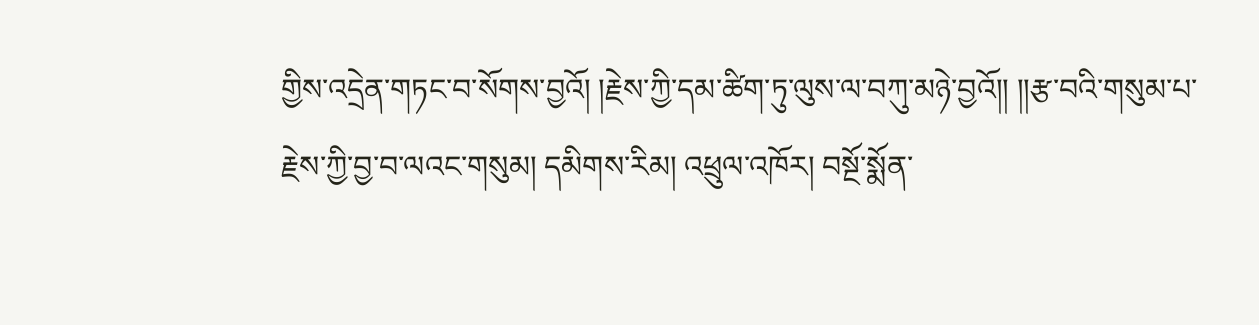གྱིས་འདྲེན་གཏང་བ་སོགས་བྱའོ། །རྗེས་ཀྱི་དམ་ཚིག་ཏུ་ལུས་ལ་བཀུ་མཉེ་བྱའོ།། །།རྩ་བའི་གསུམ་པ་རྗེས་ཀྱི་བྱ་བ་ལའང་གསུམ། དམིགས་རིམ། འཕྲུལ་འཁོར། བསྔོ་སྨོན་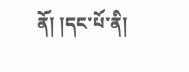ནོ། །དང་པོ་ནི།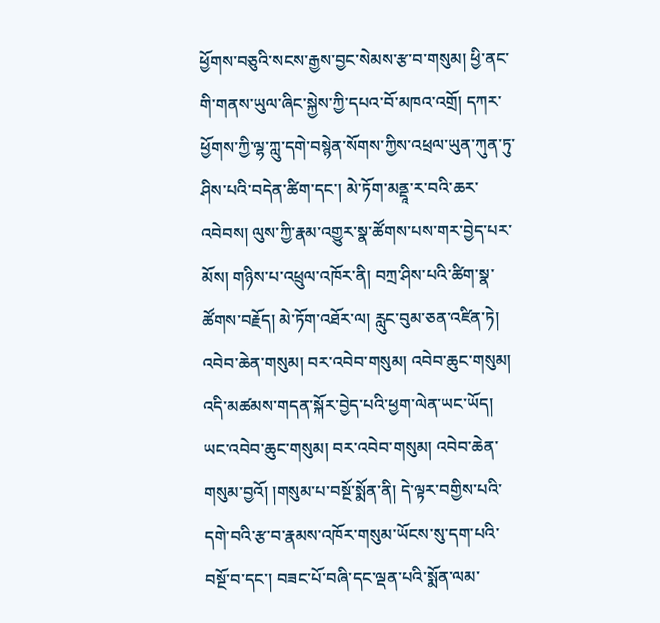ཕྱོགས་བཅུའི་སངས་རྒྱས་བྱང་སེམས་རྩ་བ་གསུམ། ཕྱི་ནང་གི་གནས་ཡུལ་ཞིང་སྐྱེས་ཀྱི་དཔའ་བོ་མཁའ་འགྲོ། དཀར་ཕྱོགས་ཀྱི་ལྷ་ཀླུ་དགེ་བསྙེན་སོགས་ཀྱིས་འཕྲལ་ཡུན་ཀུན་ཏུ་ཤིས་པའི་བདེན་ཚིག་དང་། མེ་ཏོག་མནྡཱ་ར་བའི་ཆར་འབེབས། ལུས་ཀྱི་རྣམ་འགྱུར་སྣ་ཚོགས་པས་གར་བྱེད་པར་མོས། གཉིས་པ་འཕྲུལ་འཁོར་ནི། བཀྲ་ཤིས་པའི་ཚིག་སྣ་ཚོགས་བརྗོད། མེ་ཏོག་འཐོར་ལ། རླུང་བུམ་ཅན་འཛིན་ཏེ། འབེབ་ཆེན་གསུམ། བར་འབེབ་གསུམ། འབེབ་ཆུང་གསུམ། འདི་མཚམས་གདན་སྐོར་བྱེད་པའི་ཕྱག་ལེན་ཡང་ཡོད། ཡང་འབེབ་ཆུང་གསུམ། བར་འབེབ་གསུམ། འབེབ་ཆེན་གསུམ་བྱའོ། །གསུམ་པ་བསྔོ་སྨོན་ནི། དེ་ལྟར་བགྱིས་པའི་དགེ་བའི་རྩ་བ་རྣམས་འཁོར་གསུམ་ཡོངས་སུ་དག་པའི་བསྔོ་བ་དང་། བཟང་པོ་བཞི་དང་ལྡན་པའི་སྨོན་ལམ་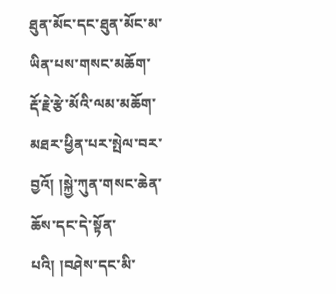ཐུན་མོང་དང་ཐུན་མོང་མ་ཡིན་པས་གསང་མཆོག་རྡོ་རྗེ་རྩེ་མོའི་ལམ་མཆོག་མཐར་ཕྱིན་པར་སྤེལ་བར་བྱའོ། །སྐྱེ་ཀུན་གསང་ཆེན་ཆོས་དང་དེ་སྟོན་པའི། །བཤེས་དང་མི་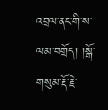འབྲལ་ནང་གི་ས་ལམ་བགྲོད། །སྒོ་གསུམ་རྡོ་རྗེ་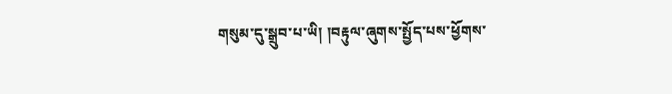གསུམ་དུ་སྒྲུབ་པ་ཡི། །བརྟུལ་ཞུགས་སྤྱོད་པས་ཕྱོགས་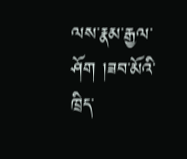ལས་རྣམ་རྒྱལ་ཤོག །ཟབ་མོའི་ཁྲིད་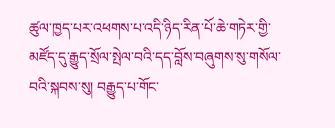ཚུལ་ཁྱད་པར་འཕགས་པ་འདི་ཉིད་རིན་པོ་ཆེ་གཏེར་གྱི་མཛོད་དུ་རྒྱུད་སྲོལ་སྤེལ་བའི་དད་བློས་བཞུགས་སུ་གསོལ་བའི་སྐབས་སུ། བརྒྱུད་པ་གོང་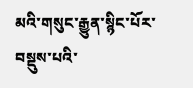མའི་གསུང་རྒྱུན་སྙིང་པོར་བསྡུས་པའི་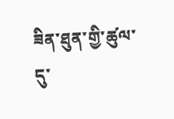ཟིན་ཐུན་གྱི་ཚུལ་དུ་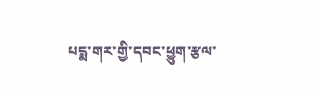པདྨ་གར་གྱི་དབང་ཕྱུག་རྩལ་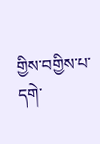གྱིས་བགྱིས་པ་དགེ་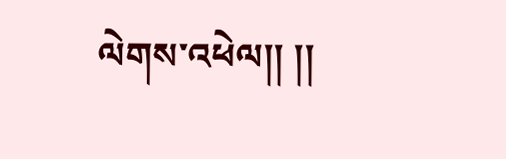ལེགས་འཕེལ།། །།